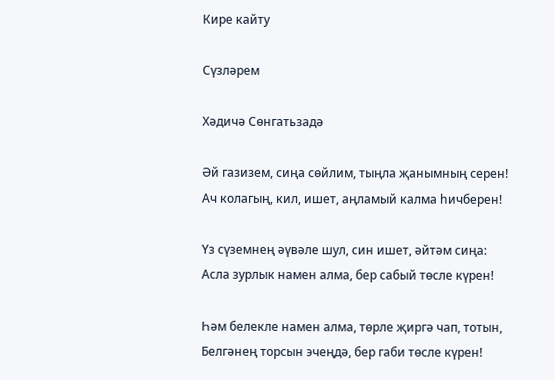Кире кайту

Сүзләрем

Хәдичә Сөнгатьзадә

Әй газизем, сиңа сөйлим, тыңла җанымның серен!
Ач колагың, кил, ишет, аңламый калма һичберен!

Үз сүземнең әүвәле шул, син ишет, әйтәм сиңа:
Асла зурлык намен алма, бер сабый төсле күрен!

Һәм белекле намен алма, төрле җиргә чап, тотын,
Белгәнең торсын эчеңдә, бер габи төсле күрен!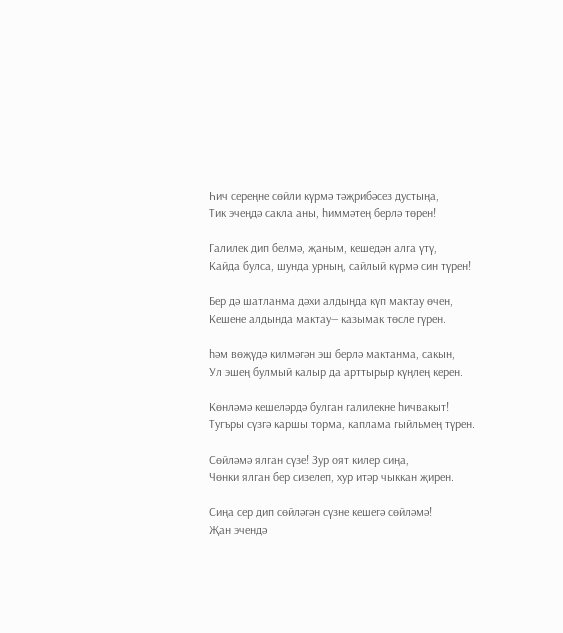Һич сереңне сөйли күрмә тәҗрибәсез дустыңа,
Тик эчеңдә сакла аны, һиммәтең берлә төрен!

Галилек дип белмә, җаным, кешедән алга үтү,
Кайда булса, шунда урның, сайлый күрмә син түрен!

Бер дә шатланма дәхи алдыңда күп мактау өчен,
Кешене алдында мактау— казымак төсле гүрен.

һәм вөҗүдә килмәгән эш берлә мактанма, сакын,
Ул эшең булмый калыр да арттырыр күңлең керен.

Көнләмә кешеләрдә булган галилекне һичвакыт!
Тугъры сүзгә каршы торма, каплама гыйльмең түрен.

Сөйләмә ялган сүзе! Зур оят килер сиңа,
Чөнки ялган бер сизелеп, хур итәр чыккан җирен.

Сиңа сер дип сөйләгән сүзне кешегә сөйләмә!
Җан эчендә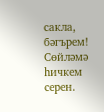сакла, бәгърем! Сөйләмә һичкем серен.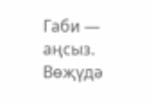Габи — аңсыз.
Вөҗүдә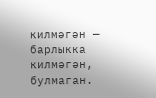килмәгән — барлыкка килмәгән, булмаган.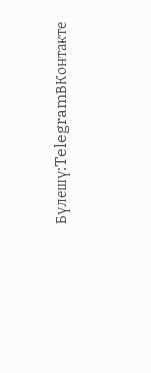Бүлешү:TelegramВКонтакте